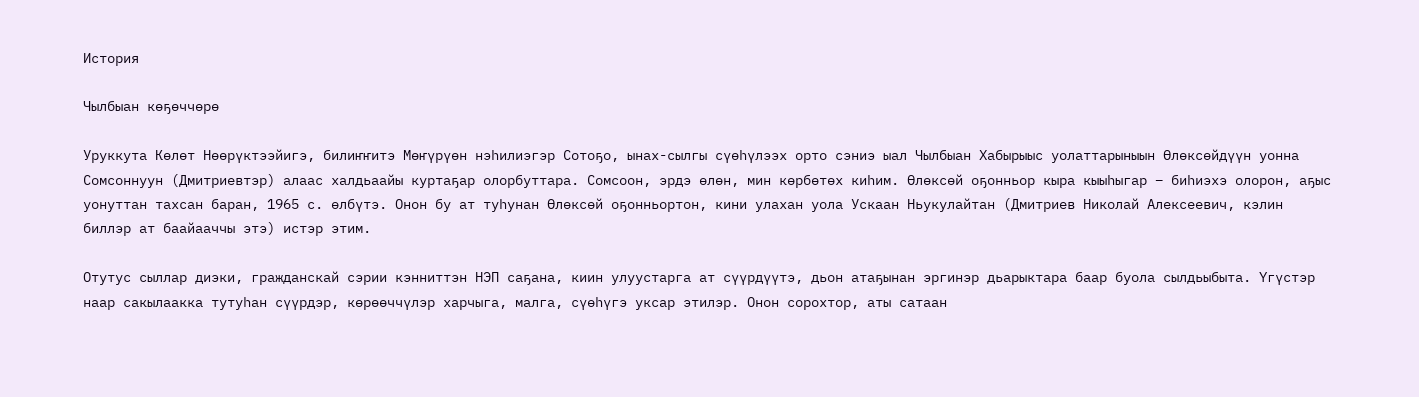История

Чылбыан көҕөччөрө

Уруккута Көлөт Нөөрүктээйигэ, билиҥҥитэ Мөҥүрүөн нэһилиэгэр Сотоҕо, ынах-сылгы сүөһүлээх орто сэниэ ыал Чылбыан Хабырыыс уолаттарыныын Өлөксөйдүүн уонна Сомсоннуун (Дмитриевтэр) алаас халдьаайы куртаҕар олорбуттара. Сомсоон, эрдэ өлөн, мин көрбөтөх киһим. Өлөксөй оҕонньор кыра кыыһыгар – биһиэхэ олорон, аҕыс уонуттан тахсан баран, 1965 с. өлбүтэ. Онон бу ат туһунан Өлөксөй оҕонньортон, кини улахан уола Ускаан Ньукулайтан (Дмитриев Николай Алексеевич, кэлин биллэр ат баайааччы этэ) истэр этим.

Отутус сыллар диэки, гражданскай сэрии кэнниттэн НЭП саҕана, киин улуустарга ат сүүрдүүтэ, дьон атаҕынан эргинэр дьарыктара баар буола сылдьыбыта. Үгүстэр наар сакылаакка тутуһан сүүрдэр, көрөөччүлэр харчыга, малга, сүөһүгэ уксар этилэр. Онон сорохтор, аты сатаан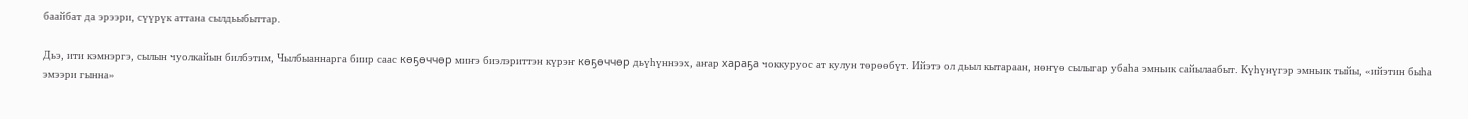баайбат да эрээри, сүүрүк аттана сылдьыбыттар.

Дьэ, ити кэмнэргэ, сылын чуолкайын билбэтим, Чылбыаннарга биир саас көҕөччөр миҥэ биэлэриттэн күрэҥ көҕөччөр дьүһүннээх, аҥар хараҕа чоккуруос ат кулун төрөөбүт. Ийэтэ ол дьыл кытараан, нөҥүө сылыгар убаһа эмньик сайылаабыт. Күһүнүгэр эмньик тыйы, «ийэтин быһа эмээри гынна»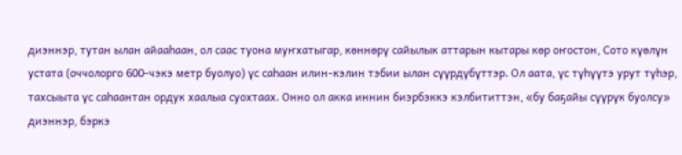диэннэр, тутан ылан айааһаан, ол саас туона муҥхатыгар, көннөрү сайылык аттарын кытары көр оҥостон, Сото күөлүн устата (оччолорго 600-чэкэ метр буолуо) үс саһаан илин-кэлин тэбии ылан сүүрдүбүттэр. Ол аата, үс түһүүтэ урут түһэр, тахсыыта үс саһаантан ордук хаалыа суохтаах. Онно ол акка иннин биэрбэккэ кэлбититтэн, «бу баҕайы сүүрүк буолсу» диэннэр, бэркэ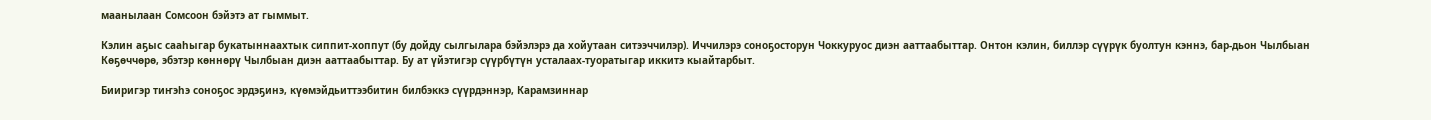маанылаан Сомсоон бэйэтэ ат гыммыт.

Кэлин аҕыс сааһыгар букатыннаахтык сиппит-хоппут (бу дойду сылгылара бэйэлэрэ да хойутаан ситээччилэр). Иччилэрэ соноҕосторун Чоккуруос диэн ааттаабыттар. Онтон кэлин, биллэр сүүрүк буолтун кэннэ, бар-дьон Чылбыан Көҕөччөрө, эбэтэр көннөрү Чылбыан диэн ааттаабыттар. Бу ат үйэтигэр сүүрбүтүн усталаах-туоратыгар иккитэ кыайтарбыт.

Бииригэр тиҥэһэ соноҕос эрдэҕинэ, күөмэйдьиттээбитин билбэккэ сүүрдэннэр, Карамзиннар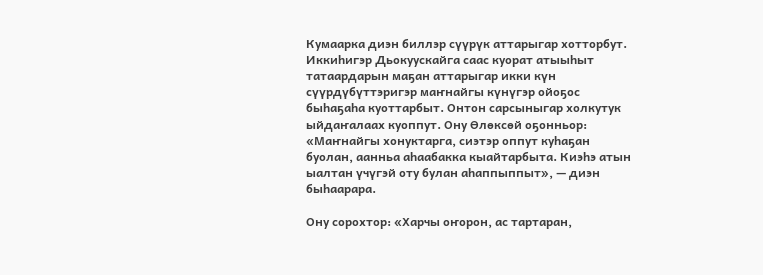Кумаарка диэн биллэр сүүрүк аттарыгар хотторбут. Иккиһигэр Дьокуускайга саас куорат атыыһыт татаардарын маҕан аттарыгар икки күн сүүрдүбүттэригэр маҥнайгы күнүгэр ойоҕос быһаҕаһа куоттарбыт. Онтон сарсыныгар холкутук ыйдаҥалаах куоппут. Ону Өлөксөй оҕонньор: «Маҥнайгы хонуктарга, сиэтэр оппут куһаҕан буолан, аанньа аһаабакка кыайтарбыта. Киэһэ атын ыалтан үчүгэй оту булан аһаппыппыт», — диэн быһаарара.

Ону сорохтор: «Харчы оҥорон, ас тартаран,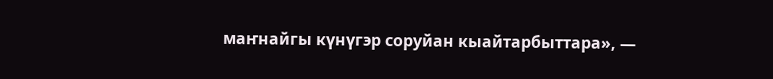маҥнайгы күнүгэр соруйан кыайтарбыттара», —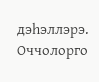дэһэллэрэ. Оччолорго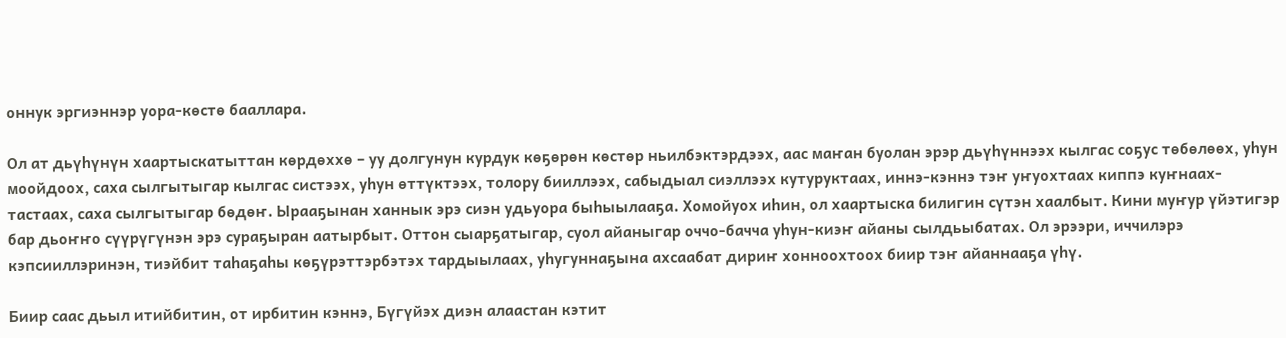оннук эргиэннэр уора-көстө бааллара.

Ол ат дьүһүнүн хаартыскатыттан көрдөххө – уу долгунун курдук көҕөрөн көстөр ньилбэктэрдээх, аас маҥан буолан эрэр дьүһүннээх кылгас соҕус төбөлөөх, уһун моойдоох, саха сылгытыгар кылгас систээх, уһун өттүктээх, толору бииллээх, сабыдыал сиэллээх кутуруктаах, иннэ-кэннэ тэҥ уҥуохтаах киппэ куҥнаах-тастаах, саха сылгытыгар бөдөҥ. Ырааҕынан ханнык эрэ сиэн удьуора быһыылааҕа. Хомойуох иһин, ол хаартыска билигин сүтэн хаалбыт. Кини муҥур үйэтигэр бар дьоҥҥо сүүрүгүнэн эрэ сураҕыран аатырбыт. Оттон сыарҕатыгар, суол айаныгар оччо-бачча уһун-киэҥ айаны сылдьыбатах. Ол эрээри, иччилэрэ кэпсииллэринэн, тиэйбит таһаҕаһы көҕүрэттэрбэтэх тардыылаах, уһугуннаҕына ахсаабат дириҥ хонноохтоох биир тэҥ айаннааҕа үһү.

Биир саас дьыл итийбитин, от ирбитин кэннэ, Бүгүйэх диэн алаастан кэтит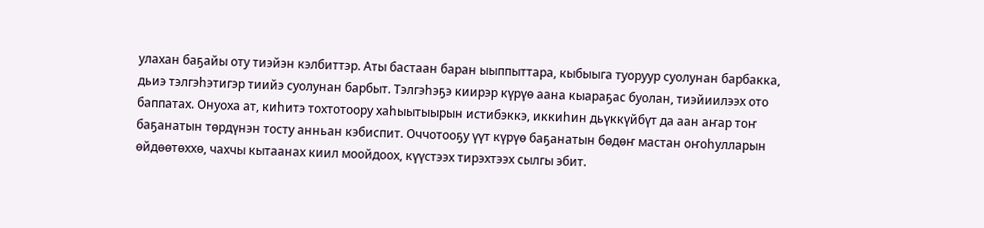улахан баҕайы оту тиэйэн кэлбиттэр. Аты бастаан баран ыыппыттара, кыбыыга туоруур суолунан барбакка, дьиэ тэлгэһэтигэр тиийэ суолунан барбыт. Тэлгэһэҕэ киирэр күрүө аана кыараҕас буолан, тиэйиилээх ото баппатах. Онуоха ат, киһитэ тохтотоору хаһыытыырын истибэккэ, иккиһин дьүккүйбүт да аан аҥар тоҥ баҕанатын төрдүнэн тосту анньан кэбиспит. Оччотооҕу үүт күрүө баҕанатын бөдөҥ мастан оҥоһулларын өйдөөтөххө, чахчы кытаанах киил моойдоох, күүстээх тирэхтээх сылгы эбит.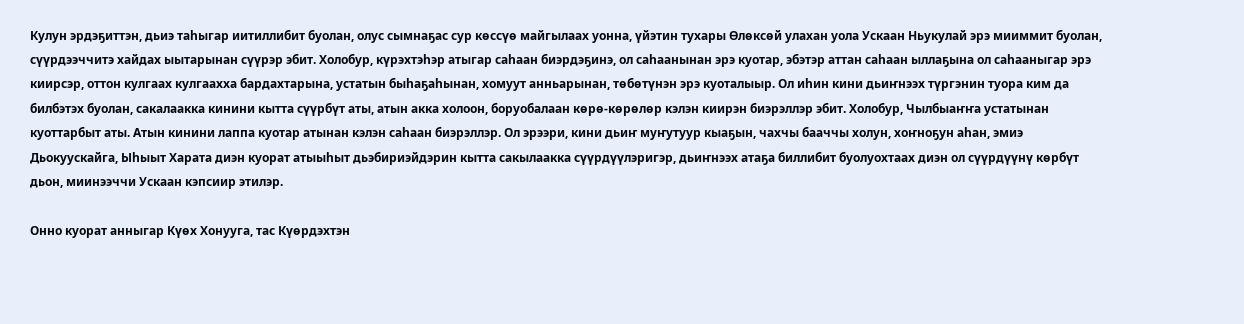Кулун эрдэҕиттэн, дьиэ таһыгар иитиллибит буолан, олус сымнаҕас сур көссүө майгылаах уонна, үйэтин тухары Өлөксөй улахан уола Ускаан Ньукулай эрэ мииммит буолан, сүүрдээччитэ хайдах ыытарынан сүүрэр эбит. Холобур, күрэхтэһэр атыгар саһаан биэрдэҕинэ, ол саһаанынан эрэ куотар, эбэтэр аттан саһаан ыллаҕына ол саһааныгар эрэ киирсэр, оттон кулгаах кулгаахха бардахтарына, устатын быһаҕаһынан, хомуут анньарынан, төбөтүнэн эрэ куоталыыр. Ол иһин кини дьиҥнээх түргэнин туора ким да билбэтэх буолан, сакалаакка кинини кытта сүүрбүт аты, атын акка холоон, боруобалаан көрө-көрөлөр кэлэн киирэн биэрэллэр эбит. Холобур, Чылбыаҥҥа устатынан куоттарбыт аты. Атын кинини лаппа куотар атынан кэлэн саһаан биэрэллэр. Ол эрээри, кини дьиҥ муҥутуур кыаҕын, чахчы бааччы холун, хоҥноҕун аһан, эмиэ Дьокуускайга, Ыһыыт Харата диэн куорат атыыһыт дьэбириэйдэрин кытта сакылаакка сүүрдүүлэригэр, дьиҥнээх атаҕа биллибит буолуохтаах диэн ол сүүрдүүнү көрбүт дьон, миинээччи Ускаан кэпсиир этилэр.

Онно куорат анныгар Күөх Хонууга, тас Күөрдэхтэн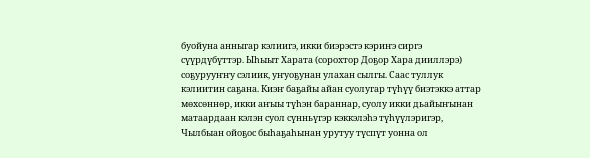буойуна анныгар кэлиигэ, икки биэрэстэ кэриҥэ сиргэ сүүрдүбүттэр. Ыһыыт Харата (сорохтор Доҕор Хара дииллэрэ) соҕурууҥҥу сэлиик, уҥуоҕунан улахан сылгы. Саас туллук кэлиитин саҕана. Киэҥ баҕайы айан суолугар түһүү биэтэккэ аттар мөхсөннөр, икки аҥыы түһэн бараннар, суолу икки дьайыҥынан матаардаан кэлэн суол сүнньүгэр кэккэлэһэ түһүүлэригэр, Чылбыан ойоҕос быһаҕаһынан урутуу түспүт уонна ол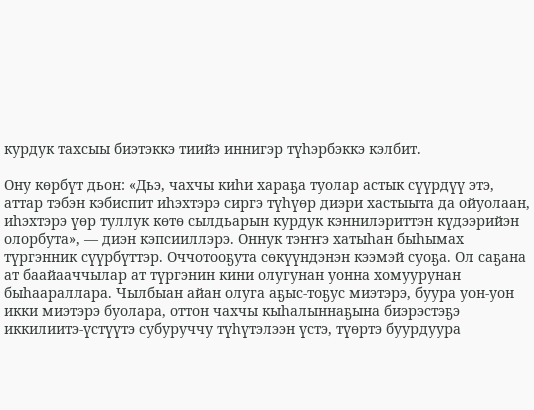курдук тахсыы биэтэккэ тиийэ иннигэр түһэрбэккэ кэлбит.

Ону көрбүт дьон: «Дьэ, чахчы киһи хараҕа туолар астык сүүрдүү этэ, аттар тэбэн кэбиспит иһэхтэрэ сиргэ түһүөр диэри хастыыта да ойуолаан, иһэхтэрэ үөр туллук көтө сылдьарын курдук кэннилэриттэн күдээрийэн олорбута», — диэн кэпсииллэрэ. Оннук тэҥҥэ хатыһан быһымах түргэнник сүүрбүттэр. Оччотооҕута сөкүүндэнэн кээмэй суоҕа. Ол саҕана ат баайааччылар ат түргэнин кини олугунан уонна хомуурунан быһаараллара. Чылбыан айан олуга аҕыс-тоҕус миэтэрэ, буура уон-уон икки миэтэрэ буолара, оттон чахчы кыһалыннаҕына биэрэстэҕэ иккилиитэ-үстүүтэ субуруччу түһүтэлээн үстэ, түөртэ буурдуура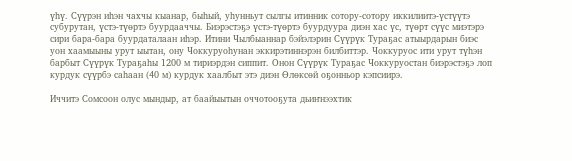үһү. Сүүрэн иһэн чахчы кыанар, быһый, уһунньут сылгы итинник сотору-сотору иккилиитэ-үстүүтэ субурутан, үстэ-түөртэ буурдааччы. Биэрэстэҕэ үстэ-түөртэ буурдуура диэн хас үс, түөрт сүүс миэтэрэ сири бара-бара буурдаталаан иһэр. Итини Чылбыаннар бэйэлэрин Сүүрүк Тураҕас атыырдарын биэс уон хаамыыны урут ыытан, ону Чоккуруоһунан эккирэтиннэрэн билбиттэр. Чоккуруос ити урут түһэн барбыт Сүүрүк Тураҕаһы 1200 м тириэрдэн сиппит. Онон Сүүрүк Тураҕас Чоккуруостан биэрэстэҕэ лоп курдук сүүрбэ саһаан (40 м) курдук хаалбыт этэ диэн Өлөксөй оҕонньор кэпсиирэ.

Иччитэ Сомсоон олус мындыр, ат баайыытын оччотооҕута дьиҥнээхтик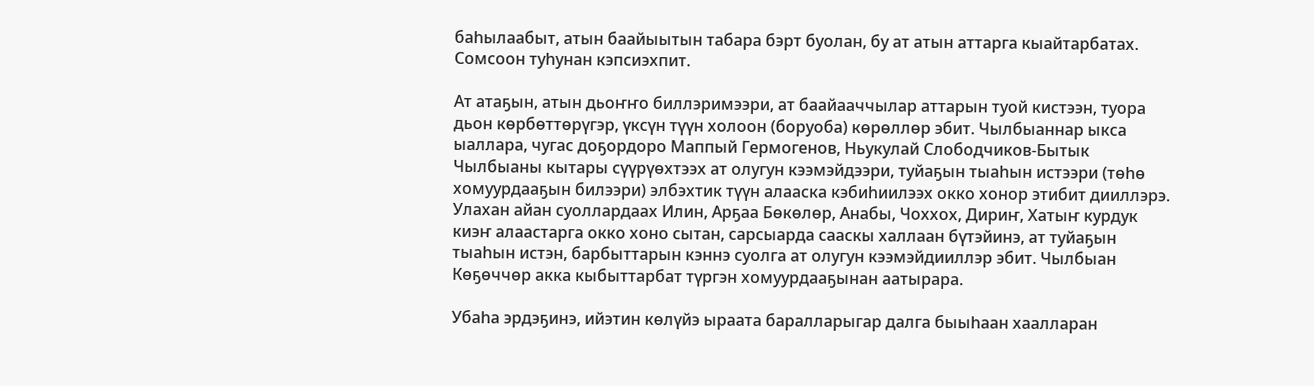баһылаабыт, атын баайыытын табара бэрт буолан, бу ат атын аттарга кыайтарбатах. Сомсоон туһунан кэпсиэхпит.

Ат атаҕын, атын дьоҥҥо биллэримээри, ат баайааччылар аттарын туой кистээн, туора дьон көрбөттөрүгэр, үксүн түүн холоон (боруоба) көрөллөр эбит. Чылбыаннар ыкса ыаллара, чугас доҕордоро Маппый Гермогенов, Ньукулай Слободчиков-Бытык Чылбыаны кытары сүүрүөхтээх ат олугун кээмэйдээри, туйаҕын тыаһын истээри (төһө хомуурдааҕын билээри) элбэхтик түүн алааска кэбиһиилээх окко хонор этибит дииллэрэ. Улахан айан суоллардаах Илин, Арҕаа Бөкөлөр, Анабы, Чоххох, Дириҥ, Хатыҥ курдук киэҥ алаастарга окко хоно сытан, сарсыарда сааскы халлаан бүтэйинэ, ат туйаҕын тыаһын истэн, барбыттарын кэннэ суолга ат олугун кээмэйдииллэр эбит. Чылбыан Көҕөччөр акка кыбыттарбат түргэн хомуурдааҕынан аатырара.

Убаһа эрдэҕинэ, ийэтин көлүйэ ыраата баралларыгар далга быыһаан хаалларан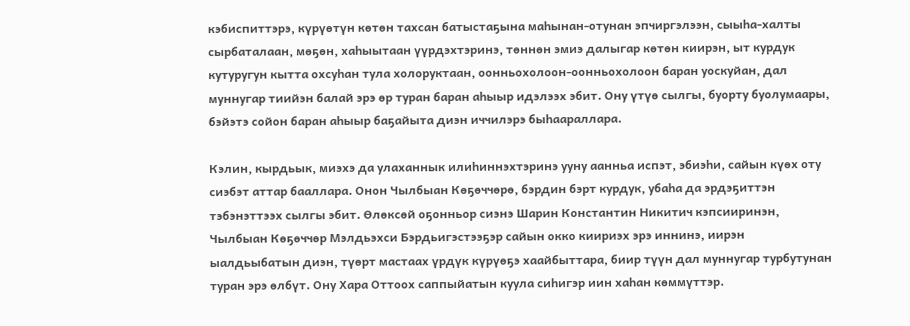кэбиспиттэрэ, күрүөтүн көтөн тахсан батыстаҕына маһынан-отунан эпчиргэлээн, сыыһа-халты сырбаталаан, мөҕөн, хаһыытаан үүрдэхтэринэ, төннөн эмиэ далыгар көтөн киирэн, ыт курдук кутуругун кытта охсуһан тула холоруктаан, оонньохолоон-оонньохолоон баран уоскуйан, дал муннугар тиийэн балай эрэ өр туран баран аһыыр идэлээх эбит. Ону үтүө сылгы, буорту буолумаары, бэйэтэ сойон баран аһыыр баҕайыта диэн иччилэрэ быһаараллара.

Кэлин, кырдьык, миэхэ да улаханнык илиһиннэхтэринэ ууну аанньа испэт, эбиэһи, сайын күөх оту сиэбэт аттар бааллара. Онон Чылбыан Көҕөччөрө, бэрдин бэрт курдук, убаһа да эрдэҕиттэн тэбэнэттээх сылгы эбит. Өлөксөй оҕонньор сиэнэ Шарин Константин Никитич кэпсииринэн, Чылбыан Көҕөччөр Мэлдьэхси Бэрдьигэстээҕэр сайын окко киириэх эрэ иннинэ, иирэн ыалдьыбатын диэн, түөрт мастаах үрдүк күрүөҕэ хаайбыттара, биир түүн дал муннугар турбутунан туран эрэ өлбүт. Ону Хара Оттоох саппыйатын куула сиһигэр иин хаһан көммүттэр.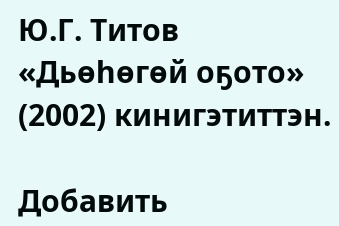Ю.Г. Титов «Дьөһөгөй оҕото» (2002) кинигэтиттэн.

Добавить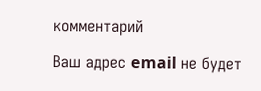комментарий

Ваш адрес email не будет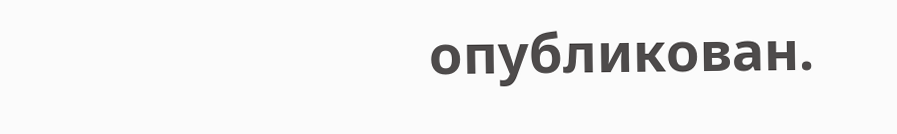опубликован.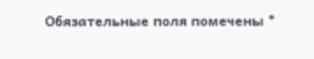Обязательные поля помечены *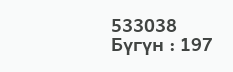533038
Бүгүн : 197